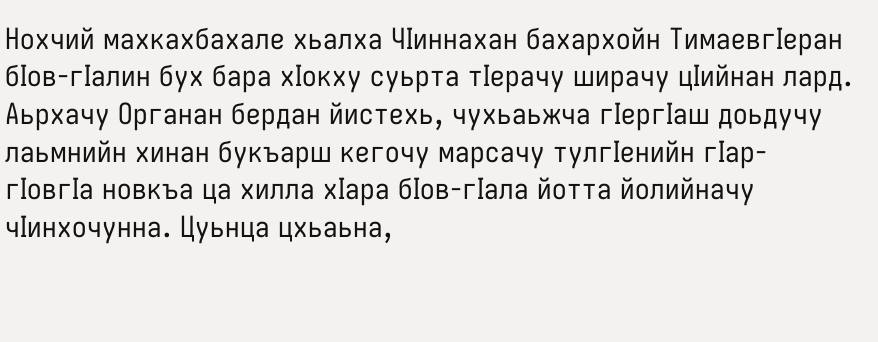Нохчий махкахбахале хьалха ЧIиннахан бахархойн ТимаевгIеран бIов-гIалин бух бара хIокху суьрта тIерачу ширачу цIийнан лард.
Аьрхачу Органан бердан йистехь, чухьаьжча гIергIаш доьдучу лаьмнийн хинан букъарш кегочу марсачу тулгIенийн гIар-гIовгIа новкъа ца хилла хIара бIов-гIала йотта йолийначу чIинхочунна. Цуьнца цхьаьна,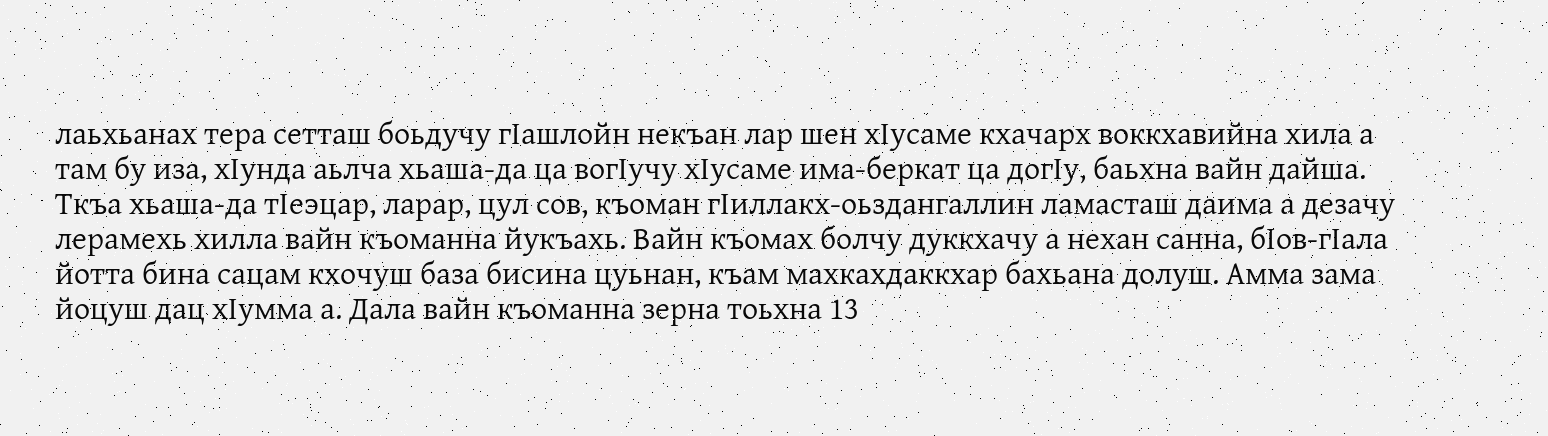лаьхьанах тера сетташ боьдучу гIашлойн некъан лар шен хIусаме кхачарх воккхавийна хила а там бу иза, хIунда аьлча хьаша-да ца вогIучу хIусаме има-беркат ца догIу, баьхна вайн дайша. Ткъа хьаша-да тIеэцар, ларар, цул сов, къоман гIиллакх-оьздангаллин ламасташ даима а дезачу лерамехь хилла вайн къоманна йукъахь. Вайн къомах болчу дуккхачу а нехан санна, бIов-гIала йотта бина сацам кхочуш база бисина цуьнан, къам махкахдаккхар бахьана долуш. Амма зама йоцуш дац хIумма а. Дала вайн къоманна зерна тоьхна 13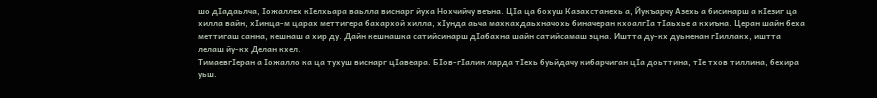шо дIадаьлча, Iожаллех кIелхьара ваьлла виснарг йуха Нохчийчу веъна. ЦIа ца бохуш Казахстанехь а, Йукъарчу Азехь а бисинарш а кIезиг ца хилла вайн, хIинца-м царах меттигера бахархой хилла, хIунда аьча махкахдаьхначохь биначеран кхоалгIа тIаьхье а кхиъна. Церан шайн беха меттигаш санна, кешнаш а хир ду. Дайн кешнашка сатийсинарш дIабахна шайн сатийсамаш эцна. Иштта ду-кх дуьненан гIиллакх, иштта лелаш йу-кх Делан кхел.
ТимаевгIеран а Iожалло ка ца тухуш виснарг цIавеара. БIов-гIалин ларда тIехь буьйдачу кибарчиган цIа доьттина, тIе тхов тиллина, бехира уьш.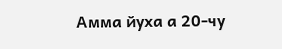Амма йуха а 20-чу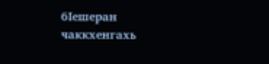бIешеран чаккхенгахь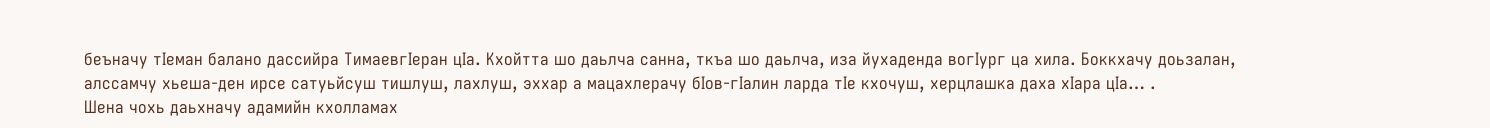беъначу тIеман балано дассийра ТимаевгIеран цIа. Кхойтта шо даьлча санна, ткъа шо даьлча, иза йухаденда вогIург ца хила. Боккхачу доьзалан, алссамчу хьеша-ден ирсе сатуьйсуш тишлуш, лахлуш, эххар а мацахлерачу бIов-гIалин ларда тIе кхочуш, херцлашка даха хIара цIа… .
Шена чохь даьхначу адамийн кхолламах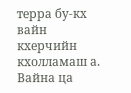терра бу-кх вайн кхерчийн кхолламаш а. Вайна ца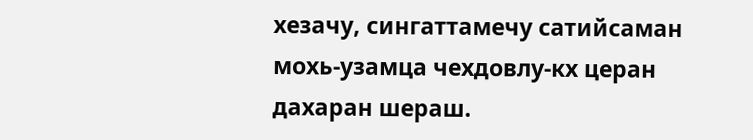хезачу, сингаттамечу сатийсаман мохь-узамца чехдовлу-кх церан дахаран шераш.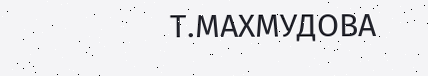Т.МАХМУДОВА